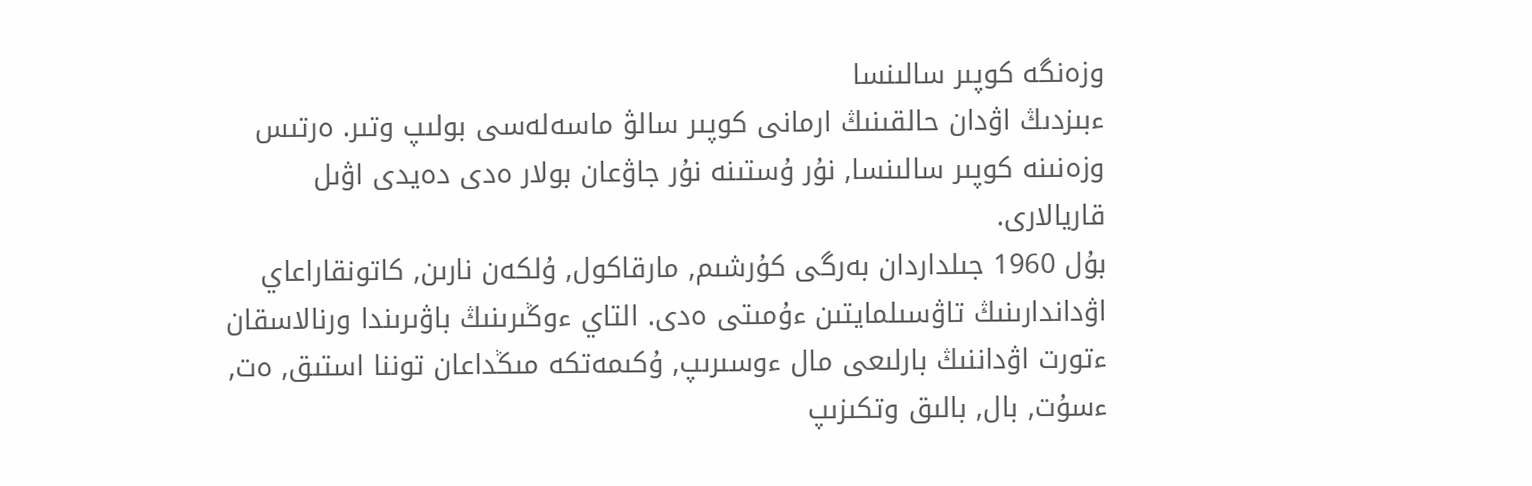وزەنگە كوپىر سالىنسا
ءبىزدىڭ اۋدان حالقىنىڭ ارمانى كوپىر سالۋ ماسەلەسى بولىپ وتىر. ەرتىس وزەنىنە كوپىر سالىنسا, نۇر ۇستىنە نۇر جاۋعان بولار ەدى دەيدى اۋىل قاريالارى.
بۇل 1960 جىلداردان بەرگى كۇرشىم, مارقاكول, ۇلكەن نارىن, كاتونقاراعاي اۋداندارىنىڭ تاۋسىلمايتىن ءۇمىتى ەدى. التاي ءوڭىرىنىڭ باۋىرىندا ورنالاسقان ءتورت اۋداننىڭ بارلىعى مال ءوسىرىپ, ۇكىمەتكە مىڭداعان توننا استىق, ەت, ءسۇت, بال, بالىق وتكىزىپ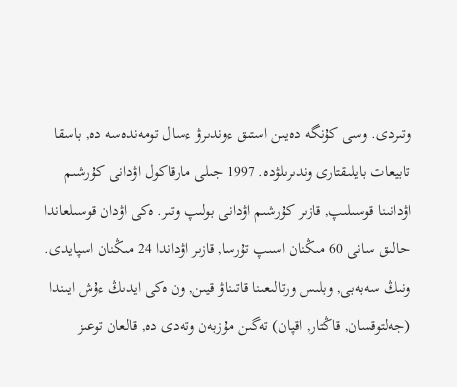وتىردى. وسى كۇنگە دەيىن استىق ءوندىرۋ ءسال تومەندەسە دە, باسقا تابيعات بايلىقتارى وندىرىلۋدە. 1997 جىلى مارقاكول اۋدانى كۇرشىم اۋدانىنا قوسىلىپ, قازىر كۇرشىم اۋدانى بولىپ وتىر. ەكى اۋدان قوسىلعاندا حالىق سانى 60 مىڭنان اسىپ تۇرسا, قازىر اۋداندا 24 مىڭنان اسپايدى. ونىڭ سەبەبى, وبلىس ورتالىعىنا قاتىناۋ قيىن, ون ەكى ايدىڭ ءۇش ايىندا (جەلتوقسان, قاڭتار, اقپان) تەگىن مۇزبەن وتەدى دە, قالعان توعىز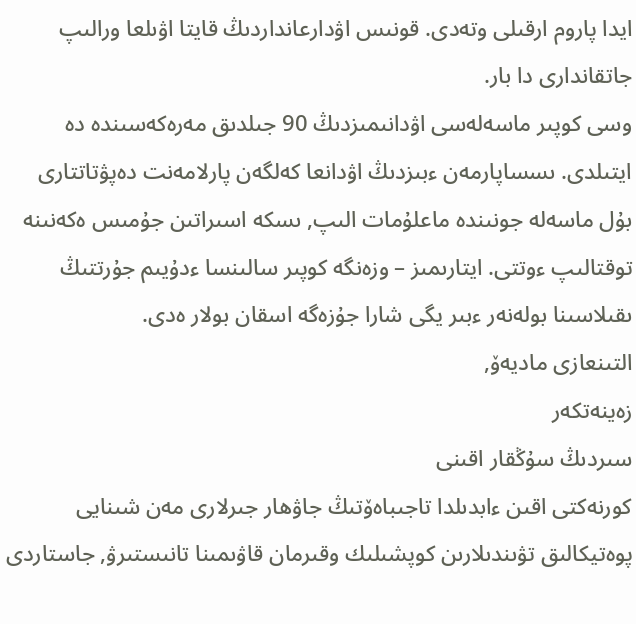ايدا پاروم ارقىلى وتەدى. قونىس اۋدارعانداردىڭ قايتا اۋىلعا ورالىپ جاتقاندارى دا بار.
وسى كوپىر ماسەلەسى اۋدانىمىزدىڭ 90 جىلدىق مەرەكەسىندە دە ايتىلدى. ىسساپارمەن ءبىزدىڭ اۋدانعا كەلگەن پارلامەنت دەپۋتاتتارى بۇل ماسەلە جونىندە ماعلۇمات الىپ, ىسكە اسىراتىن جۇمىس ەكەنىنە توقتالىپ ءوتتى. ايتارىمىز – وزەنگە كوپىر سالىنسا ءدۇيىم جۇرتتىڭ ىقىلاسىنا بولەنەر ءبىر يگى شارا جۇزەگە اسقان بولار ەدى.
التىنعازى ماديەۆ,
زەينەتكەر
سىردىڭ سۇڭقار اقىنى
كورنەكتى اقىن ءابدىلدا تاجىباەۆتىڭ جاۋھار جىرلارى مەن شىنايى پوەتيكالىق تۋىندىلارىن كوپشىلىك وقىرمان قاۋىمىنا تانىستىرۋ, جاستاردى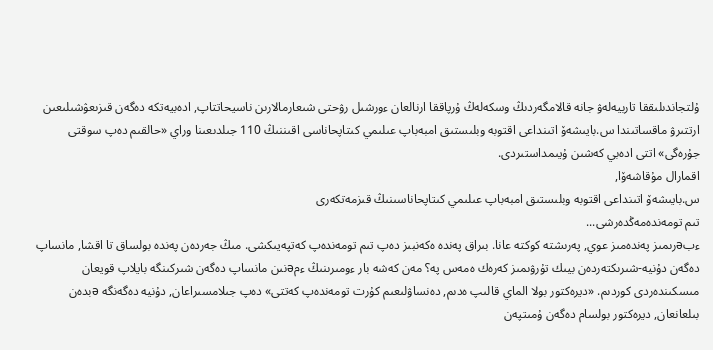ۇلتجاندىلىققا تاربيەلەۋ جانە قالامگەردىڭ وسكەلەڭ ۇرپاققا ارنالعان ءورشىل رۋحتى شىعارمالارىن ناسيحاتتاپ, ادەبيەتكە دەگەن قىزىعۋشىلىعىن ارتتىرۋ ماقساتىندا س.بايىشەۆ اتىنداعى اقتوبە وبلىستىق امبەباپ عىلىمي كىتاپحاناسى اقىننىڭ 110 جىلدىعىنا وراي «حالقىم دەپ سوقتى جۇرەگى» اتتى ادەبي كەشىن ۇيىمداستىردى.
اقمارال مۇقاشەۆا,
س.بايىشەۆ اتىنداعى اقتوبە وبلىستىق امبەباپ عىلىمي كىتاپحاناسىنىڭ قىزمەتكەرى
تىم تومەندەمەڭدەرشى...
ءبəرىمىز پەندەمىز عوي, پەرىشتە كوكتە عانا. بىراق پەندە ەكەنبىز دەپ تىم تومەندەپ كەتپەيىكشى. مىڭ جەردەن پەندە بولساق تا اقشا, مانساپ دەگەن دۇنيە-شىرىكتەردەن بيىك تۇرۋىمىز كەرەك ەمەس پە؟ مەن كەشە بار ءومىرىنىڭ ءمəنىن مانساپ دەگەن شىركىنگە بايلاپ قويعان مىسكىندەردى كوردىم. «ديرەكتور بولا الماي قالىپ ەدىم, دەنساۋلىعىم كۇرت تومەندەپ كەتتى» دەپ جىلامسىراعان, دۇنيە دەگەنگە əبدەن بىلعانعان, ديرەكتور بولسام دەگەن ۇمىتپەن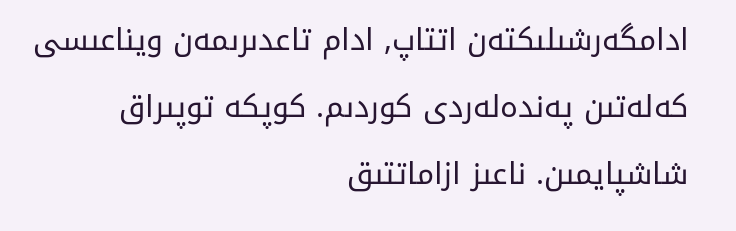ادامگەرشىلىكتەن اتتاپ, ادام تاعدىرىمەن ويناعىسى كەلەتىن پەندەلەردى كوردىم. كوپكە توپىراق شاشپايمىن. ناعىز ازاماتتىق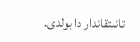تانىتقاندار دا بولدى.